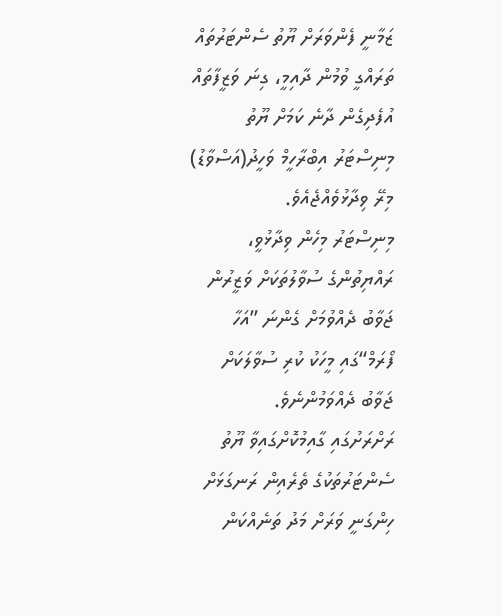ޒަމާނީ ފެންވަރަށް ޔޫތު ސެންޓަރުތައް ތަރައްގީ ވުމުން ދާއިމީ، ގިނަ ވަޒީފާތައް އުފެދިގެން ދާނެ ކަމަށް ޔޫތު މިނިސްޓަރު އިބްރާހީމް ވަހީދު(އަސްވާޑު) މިރޭ ވިދާޅުވެއްޖެއެވެ.
މިނިސްޓަރު މިހެން ވިދާޅުވީ، ރައްޔިތުންގެ ސުވާލުތަކަށް ވަޒީރުން ޖަވާބު ދެއްވުމަށް ގެންނަ ”އަހާ ފޯރަމް“ގައި މީހަކު ކުރި ސުވާލަކަށް ޖަވާބު ދެއްވަމުންނެވެ.
ރަށްރަށުގައި ގާއިމުކޮށްގައިވާ ޔޫތު ސެންޓަރުތަކުގެ ތެރެއިން ރަނގަޅަށް ހިންގަނީ ވަރަށް މަދު ތަނެއްކަން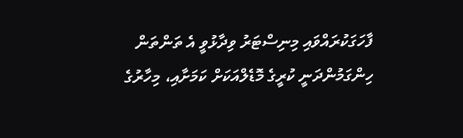ފާހަގަކުރައްވައި މިނިސްޓަރު ވިދާޅުވީ އެ ތަންތަން ހިންގަމުންދަނީ ކުރީގެ މޮޑެލްއަކަށް ކަމަށާއި، މިހާރުގެ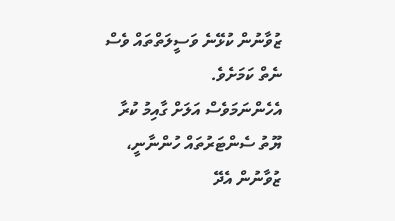ޒުވާނުން ކުޅޭނެ ވަސީލަތްތައް ވެސް ނެތް ކަމަށެވެ.
އެހެންނަމަވެސް އަލަށް ގާއިމު ކުރާ ޔޫތު ސެންޓަރުތައް ހުންނާނީ، ޒުވާނުން އެދޭ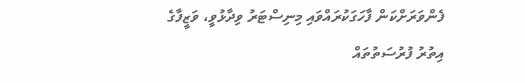ފެންވަރަށްކަން ފާހަގަކުރައްވައި މިނިސްޓަރު ވިދާޅުވީ، ވަޒީފާގެ އިތުރު ފުރުސަތުތައް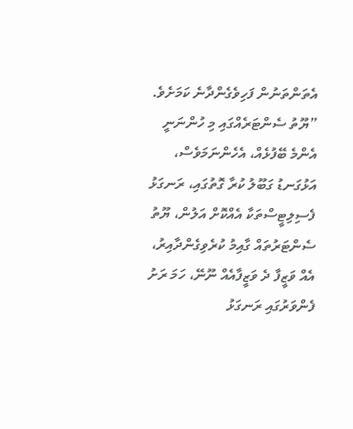އެތަންތަނުން ފަހިވެގެންދާނެ ކަމަށެވެ.
”ޔޫތު ސެންޓަރެއްގައި މި ހުންނަނީ އެންމެ ބޭފުޅެއް، އެހެންނަމަވެސް، އަޅުގަނޑު ގަބޫލު ކުރާ ގޮތުގައި، ރަނގަޅު ފެސިލިޓީސްތަކާ އެއްކޮށް އަލުން، ޔޫތު ސެންޓަރުތައް ގާއިމު ކުރެވިގެންދާއިރު، އެއް ވަޒީފާ ދެ ވަޒީފާއެއް ނޫނޭ، ހަމަ ރަށު ފެންވަރުގައި ރަނގަޅު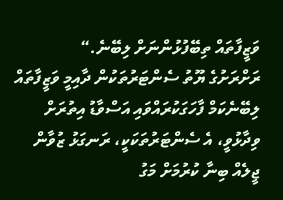ވަޒީފާތައް ތިބޭފުޅުންނަށް ލިބޭނެ.“
ރަށްރަށުގެ ޔޫތު ސެންޓަރުތަކުން ދާއިމީ ވަޒީފާތައް ލިބޭނެކަމް ފާހަގަކުރައްވައި އަސްވާޑު އިތުރަށް ވިދާޅުވީ، އެ ސެންޓަރުތަކަކީ، ރަނގަޅު ޒުވާން ޖީލެއް ބިނާ ކުރުމަށް މަގު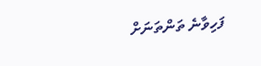ފަހިވާނެ ތަންތަނަށް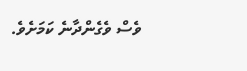ވެސް ވެގެންދާނެ ކަމަށެވެ.